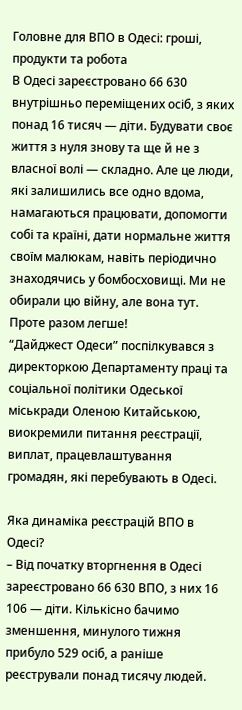Головне для ВПО в Одесі: гроші, продукти та робота
В Одесі зареєстровано 66 630 внутрішньо переміщених осіб, з яких понад 16 тисяч — діти. Будувати своє життя з нуля знову та ще й не з власної волі — складно. Але це люди, які залишились все одно вдома, намагаються працювати, допомогти собі та країні, дати нормальне життя своїм малюкам, навіть періодично знаходячись у бомбосховищі. Ми не обирали цю війну, але вона тут. Проте разом легше!
“Дайджест Одеси” поспілкувався з директоркою Департаменту праці та соціальної політики Одеської міськради Оленою Китайською, виокремили питання реєстрації, виплат, працевлаштування громадян, які перебувають в Одесі.

Яка динаміка реєстрацій ВПО в Одесі?
– Від початку вторгнення в Одесі зареєстровано 66 630 ВПО, з них 16 106 — діти. Кількісно бачимо зменшення, минулого тижня прибуло 529 осіб, а раніше реєстрували понад тисячу людей.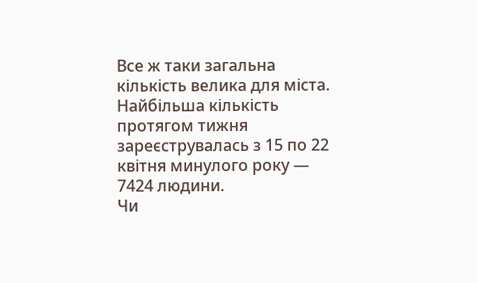Все ж таки загальна кількість велика для міста.
Найбільша кількість протягом тижня зареєструвалась з 15 по 22 квітня минулого року — 7424 людини.
Чи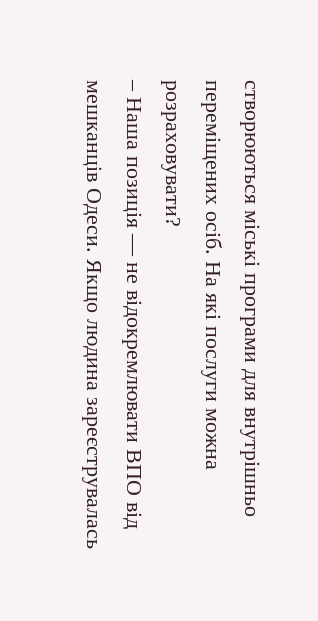створюються міські програми для внутрішньо переміщених осіб. На які послуги можна розраховувати?
– Наша позиція — не відокремлювати ВПО від мешканців Одеси. Якщо людина зареєструвалась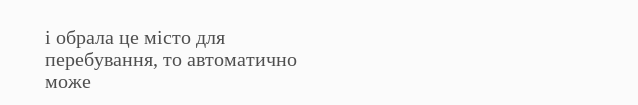і обрала це місто для перебування, то автоматично може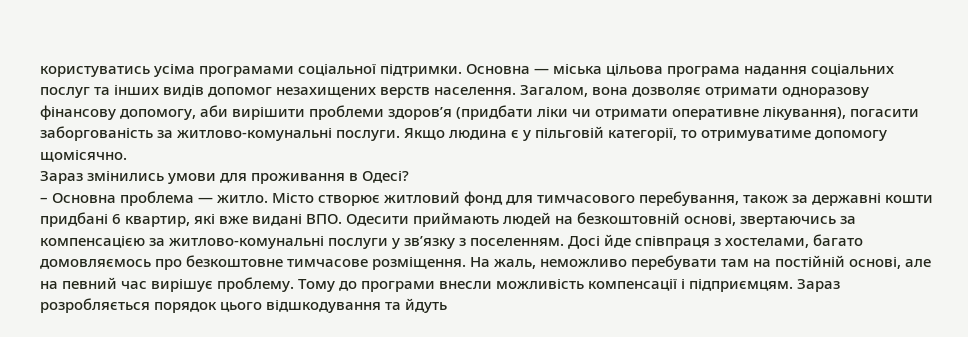користуватись усіма програмами соціальної підтримки. Основна — міська цільова програма надання соціальних послуг та інших видів допомог незахищених верств населення. Загалом, вона дозволяє отримати одноразову фінансову допомогу, аби вирішити проблеми здоров’я (придбати ліки чи отримати оперативне лікування), погасити заборгованість за житлово-комунальні послуги. Якщо людина є у пільговій категорії, то отримуватиме допомогу щомісячно.
Зараз змінились умови для проживання в Одесі?
– Основна проблема — житло. Місто створює житловий фонд для тимчасового перебування, також за державні кошти придбані 6 квартир, які вже видані ВПО. Одесити приймають людей на безкоштовній основі, звертаючись за компенсацією за житлово-комунальні послуги у зв’язку з поселенням. Досі йде співпраця з хостелами, багато домовляємось про безкоштовне тимчасове розміщення. На жаль, неможливо перебувати там на постійній основі, але на певний час вирішує проблему. Тому до програми внесли можливість компенсації і підприємцям. Зараз розробляється порядок цього відшкодування та йдуть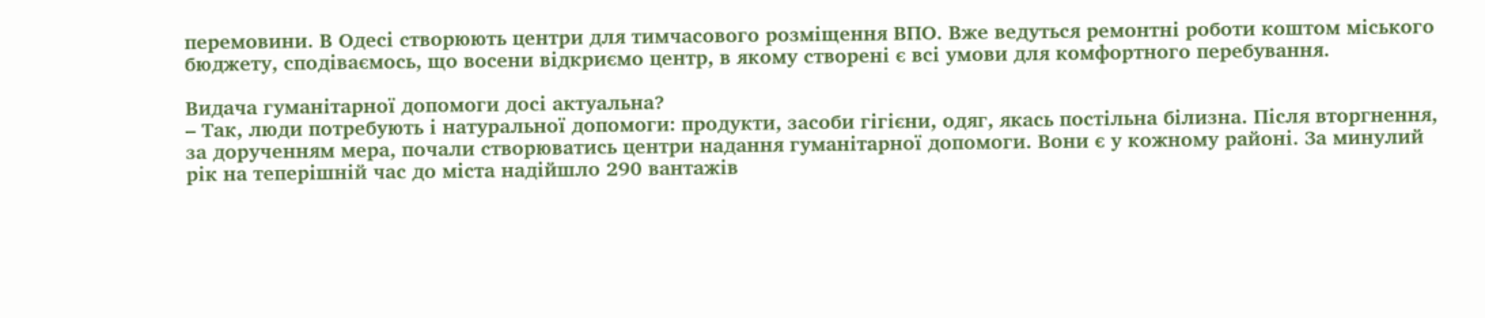перемовини. В Одесі створюють центри для тимчасового розміщення ВПО. Вже ведуться ремонтні роботи коштом міського бюджету, сподіваємось, що восени відкриємо центр, в якому створені є всі умови для комфортного перебування.

Видача гуманітарної допомоги досі актуальна?
– Так, люди потребують і натуральної допомоги: продукти, засоби гігієни, одяг, якась постільна білизна. Після вторгнення, за дорученням мера, почали створюватись центри надання гуманітарної допомоги. Вони є у кожному районі. За минулий рік на теперішній час до міста надійшло 290 вантажів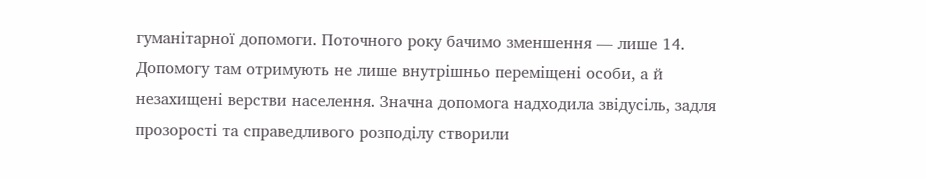гуманітарної допомоги. Поточного року бачимо зменшення — лише 14. Допомогу там отримують не лише внутрішньо переміщені особи, а й незахищені верстви населення. Значна допомога надходила звідусіль, задля прозорості та справедливого розподілу створили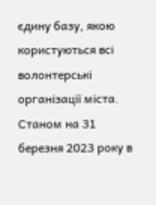єдину базу, якою користуються всі волонтерські організації міста. Станом на 31 березня 2023 року в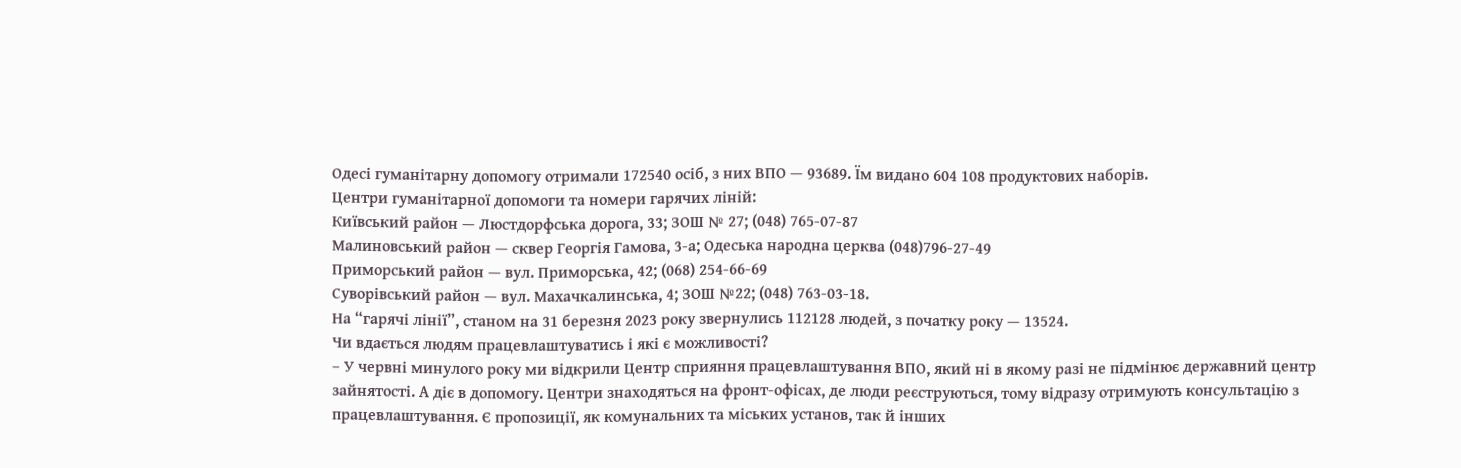Одесі гуманітарну допомогу отримали 172540 осіб, з них ВПО — 93689. Їм видано 604 108 продуктових наборів.
Центри гуманітарної допомоги та номери гарячих ліній:
Київський район — Люстдорфська дорога, 33; ЗОШ № 27; (048) 765-07-87
Малиновський район — сквер Георгія Гамова, 3-а; Одеська народна церква (048)796-27-49
Приморський район — вул. Приморська, 42; (068) 254-66-69
Суворівський район — вул. Махачкалинська, 4; ЗОШ №22; (048) 763-03-18.
На “гарячі лінії”, станом на 31 березня 2023 року звернулись 112128 людей, з початку року — 13524.
Чи вдається людям працевлаштуватись і які є можливості?
– У червні минулого року ми відкрили Центр сприяння працевлаштування ВПО, який ні в якому разі не підмінює державний центр зайнятості. А діє в допомогу. Центри знаходяться на фронт-офісах, де люди реєструються, тому відразу отримують консультацію з працевлаштування. Є пропозиції, як комунальних та міських установ, так й інших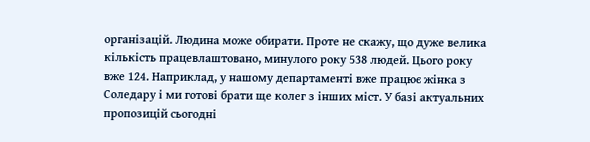організацій. Людина може обирати. Проте не скажу, що дуже велика кількість працевлаштовано, минулого року 538 людей. Цього року вже 124. Наприклад, у нашому департаменті вже працює жінка з Соледару і ми готові брати ще колег з інших міст. У базі актуальних пропозицій сьогодні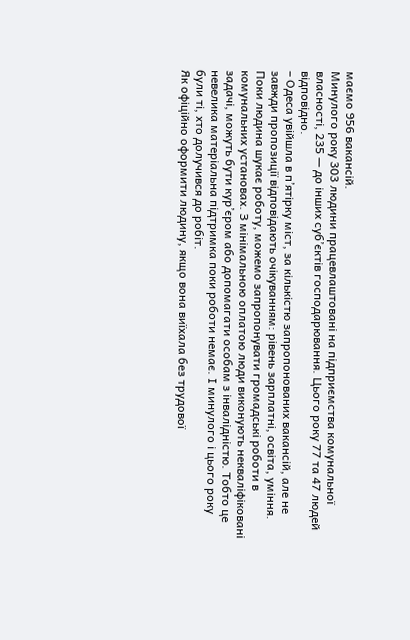маємо 956 вакансій.
Минулого року 303 людини працевлаштовані на підприємства комунальної власності, 235 — до інших суб’єктів господарювання. Цього року 77 та 47 людей відповідно.
– Одеса увійшла в п’ятірку міст, за кількістю запропонованих вакансій, але не завжди пропозиції відповідають очікуванням: рівень зарплатні, освіта, уміння. Поки людина шукає роботу, можемо запропонувати громадські роботи в комунальних установах. З мінімальною оплатою люди виконують некваліфіковані задачі, можуть бути кур’єром або допомагати особам з інвалідністю. Тобто це невелика матеріальна підтримка поки роботи немає. І минулого і цього року були ті, хто долучився до робіт.
Як офіційно оформити людину, якщо вона виїхала без трудової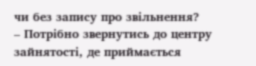чи без запису про звільнення?
– Потрібно звернутись до центру зайнятості, де приймається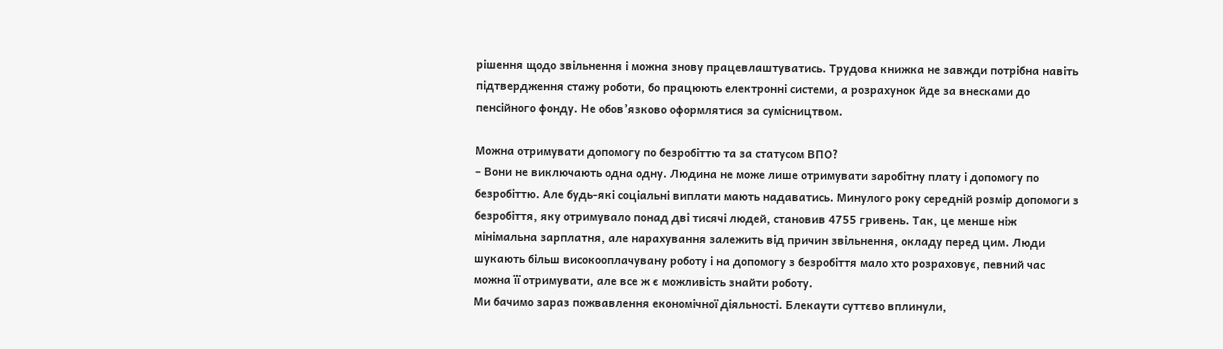рішення щодо звільнення і можна знову працевлаштуватись. Трудова книжка не завжди потрібна навіть підтвердження стажу роботи, бо працюють електронні системи, а розрахунок йде за внесками до пенсійного фонду. Не обов’язково оформлятися за сумісництвом.

Можна отримувати допомогу по безробіттю та за статусом ВПО?
– Вони не виключають одна одну. Людина не може лише отримувати заробітну плату і допомогу по безробіттю. Але будь-які соціальні виплати мають надаватись. Минулого року середній розмір допомоги з безробіття, яку отримувало понад дві тисячі людей, становив 4755 гривень. Так, це менше ніж мінімальна зарплатня, але нарахування залежить від причин звільнення, окладу перед цим. Люди шукають більш високооплачувану роботу і на допомогу з безробіття мало хто розраховує, певний час можна її отримувати, але все ж є можливість знайти роботу.
Ми бачимо зараз пожвавлення економічної діяльності. Блекаути суттєво вплинули,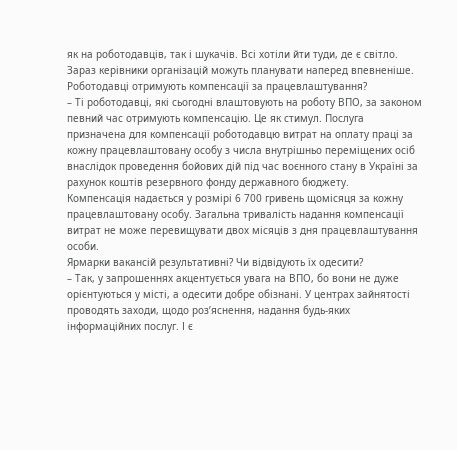як на роботодавців, так і шукачів. Всі хотіли йти туди, де є світло. Зараз керівники організацій можуть планувати наперед впевненіше.
Роботодавці отримують компенсації за працевлаштування?
– Ті роботодавці, які сьогодні влаштовують на роботу ВПО, за законом певний час отримують компенсацію. Це як стимул. Послуга призначена для компенсації роботодавцю витрат на оплату праці за кожну працевлаштовану особу з числа внутрішньо переміщених осіб внаслідок проведення бойових дій під час воєнного стану в Україні за рахунок коштів резервного фонду державного бюджету.
Компенсація надається у розмірі 6 700 гривень щомісяця за кожну працевлаштовану особу. Загальна тривалість надання компенсації витрат не може перевищувати двох місяців з дня працевлаштування особи.
Ярмарки вакансій результативні? Чи відвідують їх одесити?
– Так, у запрошеннях акцентується увага на ВПО, бо вони не дуже орієнтуються у місті, а одесити добре обізнані. У центрах зайнятості проводять заходи, щодо роз’яснення, надання будь-яких інформаційних послуг. І є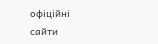офіційні сайти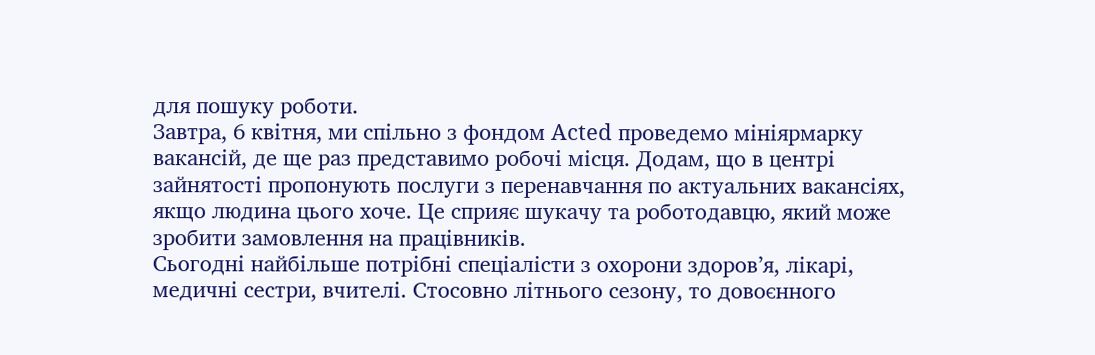для пошуку роботи.
Завтра, 6 квітня, ми спільно з фондом Acted проведемо мініярмарку вакансій, де ще раз представимо робочі місця. Додам, що в центрі зайнятості пропонують послуги з перенавчання по актуальних вакансіях, якщо людина цього хоче. Це сприяє шукачу та роботодавцю, який може зробити замовлення на працівників.
Сьогодні найбільше потрібні спеціалісти з охорони здоров’я, лікарі, медичні сестри, вчителі. Стосовно літнього сезону, то довоєнного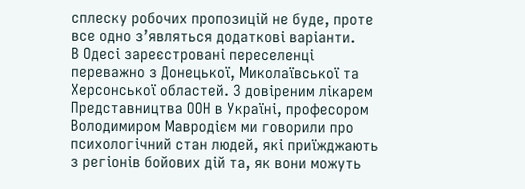сплеску робочих пропозицій не буде, проте все одно з’являться додаткові варіанти.
В Одесі зареєстровані переселенці переважно з Донецької, Миколаївської та Херсонської областей. З довіреним лікарем Представництва ООН в Україні, професором Володимиром Мавродієм ми говорили про психологічний стан людей, які приїжджають з регіонів бойових дій та, як вони можуть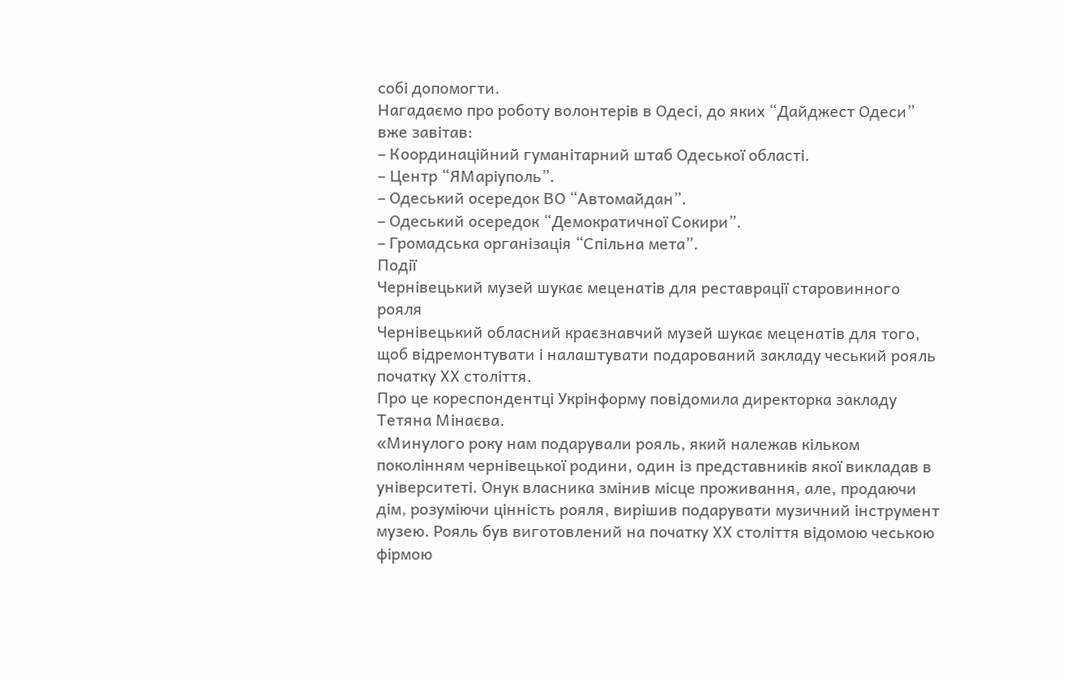собі допомогти.
Нагадаємо про роботу волонтерів в Одесі, до яких “Дайджест Одеси” вже завітав:
– Координаційний гуманітарний штаб Одеської області.
– Центр “ЯМаріуполь”.
– Одеський осередок ВО “Автомайдан”.
– Одеський осередок “Демократичної Сокири”.
– Громадська організація “Спільна мета”.
Події
Чернівецький музей шукає меценатів для реставрації старовинного рояля
Чернівецький обласний краєзнавчий музей шукає меценатів для того, щоб відремонтувати і налаштувати подарований закладу чеський рояль початку XX століття.
Про це кореспондентці Укрінформу повідомила директорка закладу Тетяна Мінаєва.
«Минулого року нам подарували рояль, який належав кільком поколінням чернівецької родини, один із представників якої викладав в університеті. Онук власника змінив місце проживання, але, продаючи дім, розуміючи цінність рояля, вирішив подарувати музичний інструмент музею. Рояль був виготовлений на початку XX століття відомою чеською фірмою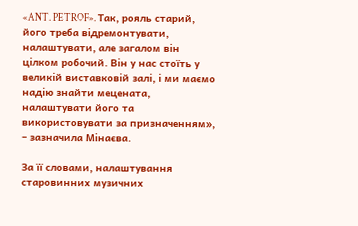«ANT. PETROF». Так, рояль старий, його треба відремонтувати, налаштувати, але загалом він цілком робочий. Він у нас стоїть у великій виставковій залі, і ми маємо надію знайти мецената, налаштувати його та використовувати за призначенням», – зазначила Мінаєва.

За її словами, налаштування старовинних музичних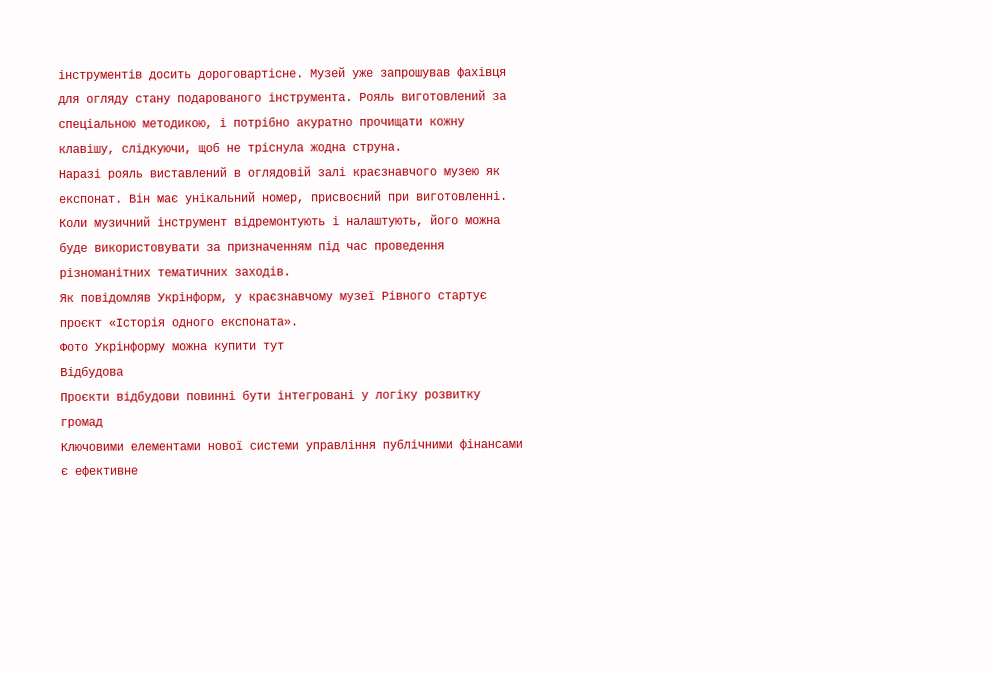інструментів досить дороговартісне. Музей уже запрошував фахівця для огляду стану подарованого інструмента. Рояль виготовлений за спеціальною методикою, і потрібно акуратно прочищати кожну клавішу, слідкуючи, щоб не тріснула жодна струна.
Наразі рояль виставлений в оглядовій залі краєзнавчого музею як експонат. Він має унікальний номер, присвоєний при виготовленні. Коли музичний інструмент відремонтують і налаштують, його можна буде використовувати за призначенням під час проведення різноманітних тематичних заходів.
Як повідомляв Укрінформ, у краєзнавчому музеї Рівного стартує проєкт «Історія одного експоната».
Фото Укрінформу можна купити тут
Відбудова
Проєкти відбудови повинні бути інтегровані у логіку розвитку громад
Ключовими елементами нової системи управління публічними фінансами є ефективне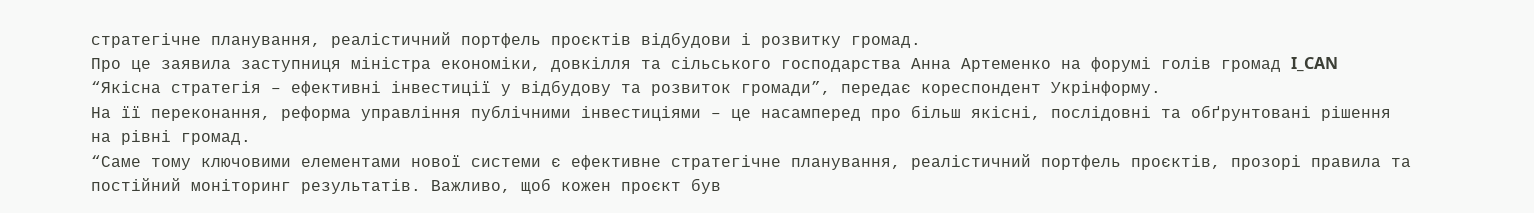стратегічне планування, реалістичний портфель проєктів відбудови і розвитку громад.
Про це заявила заступниця міністра економіки, довкілля та сільського господарства Анна Артеменко на форумі голів громад I_CAN “Якісна стратегія – ефективні інвестиції у відбудову та розвиток громади”, передає кореспондент Укрінформу.
На її переконання, реформа управління публічними інвестиціями – це насамперед про більш якісні, послідовні та обґрунтовані рішення на рівні громад.
“Саме тому ключовими елементами нової системи є ефективне стратегічне планування, реалістичний портфель проєктів, прозорі правила та постійний моніторинг результатів. Важливо, щоб кожен проєкт був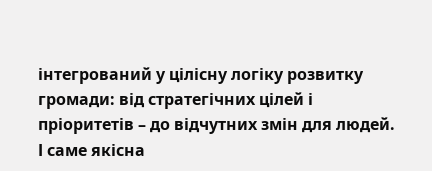інтегрований у цілісну логіку розвитку громади: від стратегічних цілей і пріоритетів – до відчутних змін для людей. І саме якісна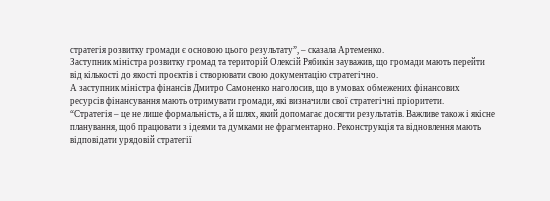стратегія розвитку громади є основою цього результату”, – сказала Артеменко.
Заступник міністра розвитку громад та територій Олексій Рябикін зауважив, що громади мають перейти від кількості до якості проєктів і створювати свою документацію стратегічно.
А заступник міністра фінансів Дмитро Самоненко наголосив, що в умовах обмежених фінансових ресурсів фінансування мають отримувати громади, які визначили свої стратегічні пріоритети.
“Стратегія – це не лише формальність, а й шлях, який допомагає досягти результатів. Важливе також і якісне планування, щоб працювати з ідеями та думками не фрагментарно. Реконструкція та відновлення мають відповідати урядовій стратегії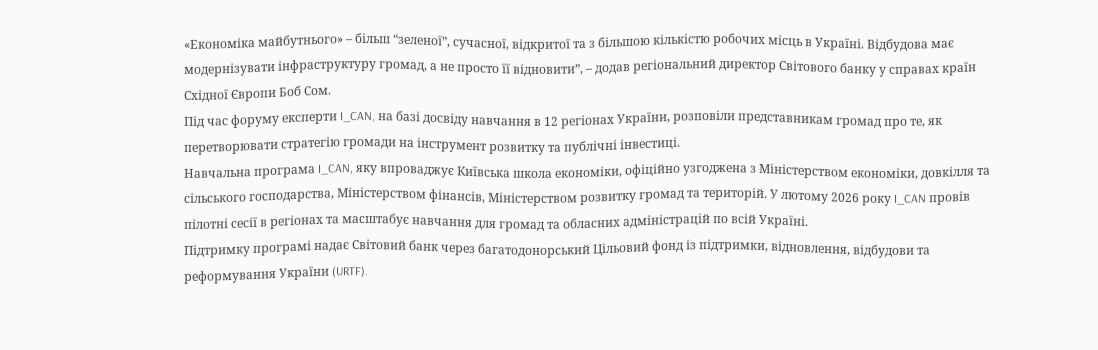«Економіка майбутнього» – більш “зеленої”, сучасної, відкритої та з більшою кількістю робочих місць в Україні. Відбудова має модернізувати інфраструктуру громад, а не просто її відновити”, – додав регіональний директор Світового банку у справах країн Східної Європи Боб Сом.
Під час форуму експерти I_CAN, на базі досвіду навчання в 12 регіонах України, розповіли представникам громад про те, як перетворювати стратегію громади на інструмент розвитку та публічні інвестиці.
Навчальна програма I_CAN, яку впроваджує Київська школа економіки, офіційно узгоджена з Міністерством економіки, довкілля та сільського господарства, Міністерством фінансів, Міністерством розвитку громад та територій. У лютому 2026 року I_CAN провів пілотні сесії в регіонах та масштабує навчання для громад та обласних адміністрацій по всій Україні.
Підтримку програмі надає Світовий банк через багатодонорський Цільовий фонд із підтримки, відновлення, відбудови та реформування України (URTF).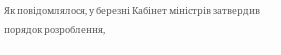Як повідомлялося, у березні Кабінет міністрів затвердив порядок розроблення,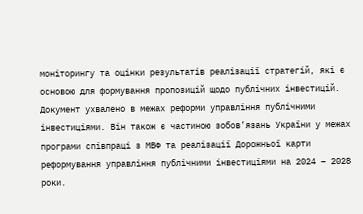моніторингу та оцінки результатів реалізації стратегій, які є основою для формування пропозицій щодо публічних інвестицій.
Документ ухвалено в межах реформи управління публічними інвестиціями. Він також є частиною зобов’язань України у межах програми співпраці з МВФ та реалізації Дорожньої карти реформування управління публічними інвестиціями на 2024 – 2028 роки.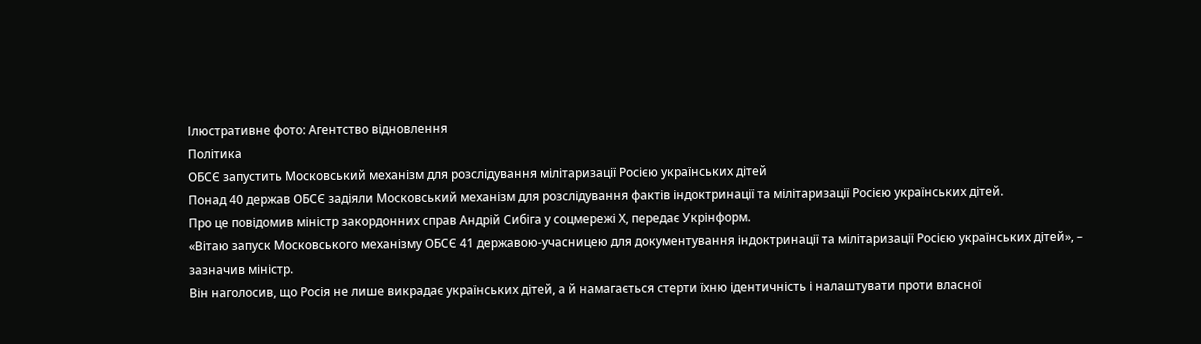Ілюстративне фото: Агентство відновлення
Політика
ОБСЄ запустить Московський механізм для розслідування мілітаризації Росією українських дітей
Понад 40 держав ОБСЄ задіяли Московський механізм для розслідування фактів індоктринації та мілітаризації Росією українських дітей.
Про це повідомив міністр закордонних справ Андрій Сибіга у соцмережі Х, передає Укрінформ.
«Вітаю запуск Московського механізму ОБСЄ 41 державою-учасницею для документування індоктринації та мілітаризації Росією українських дітей», – зазначив міністр.
Він наголосив, що Росія не лише викрадає українських дітей, а й намагається стерти їхню ідентичність і налаштувати проти власної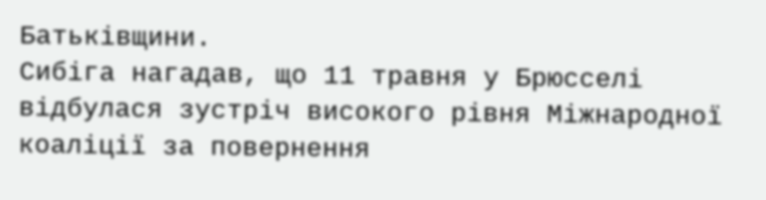Батьківщини.
Сибіга нагадав, що 11 травня у Брюсселі відбулася зустріч високого рівня Міжнародної коаліції за повернення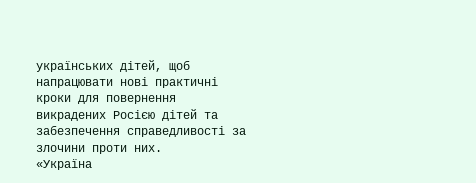українських дітей, щоб напрацювати нові практичні кроки для повернення викрадених Росією дітей та забезпечення справедливості за злочини проти них.
«Україна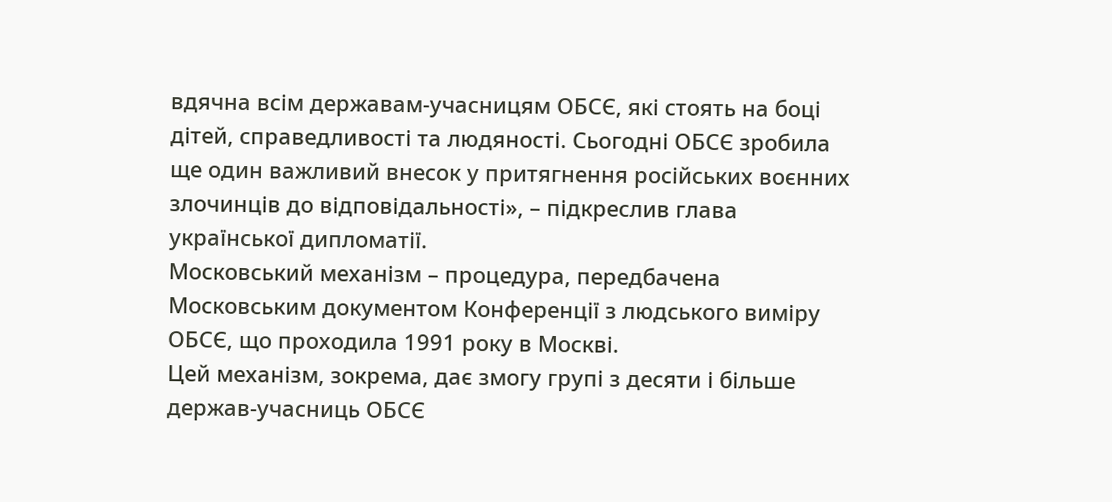вдячна всім державам-учасницям ОБСЄ, які стоять на боці дітей, справедливості та людяності. Сьогодні ОБСЄ зробила ще один важливий внесок у притягнення російських воєнних злочинців до відповідальності», – підкреслив глава української дипломатії.
Московський механізм – процедура, передбачена Московським документом Конференції з людського виміру ОБСЄ, що проходила 1991 року в Москві.
Цей механізм, зокрема, дає змогу групі з десяти і більше держав-учасниць ОБСЄ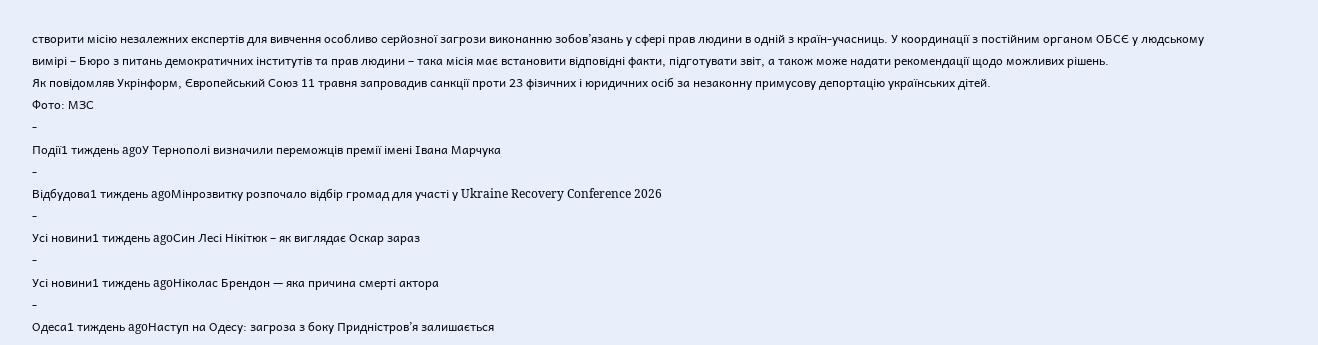створити місію незалежних експертів для вивчення особливо серйозної загрози виконанню зобов’язань у сфері прав людини в одній з країн-учасниць. У координації з постійним органом ОБСЄ у людському вимірі – Бюро з питань демократичних інститутів та прав людини – така місія має встановити відповідні факти, підготувати звіт, а також може надати рекомендації щодо можливих рішень.
Як повідомляв Укрінформ, Європейський Союз 11 травня запровадив санкції проти 23 фізичних і юридичних осіб за незаконну примусову депортацію українських дітей.
Фото: МЗС
-
Події1 тиждень agoУ Тернополі визначили переможців премії імені Івана Марчука
-
Відбудова1 тиждень agoМінрозвитку розпочало відбір громад для участі у Ukraine Recovery Conference 2026
-
Усі новини1 тиждень agoСин Лесі Нікітюк – як виглядає Оскар зараз
-
Усі новини1 тиждень agoНіколас Брендон — яка причина смерті актора
-
Одеса1 тиждень agoНаступ на Одесу: загроза з боку Придністров’я залишається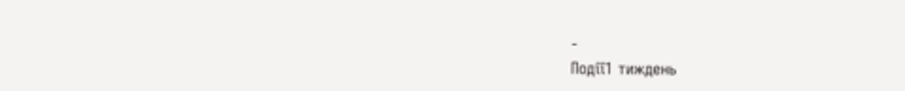-
Події1 тиждень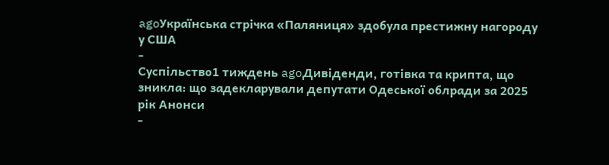agoУкраїнська стрічка «Паляниця» здобула престижну нагороду у США
-
Суспільство1 тиждень agoДивіденди, готівка та крипта, що зникла: що задекларували депутати Одеської облради за 2025 рік Анонси
-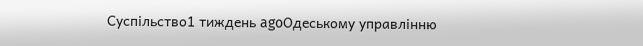Суспільство1 тиждень agoОдеському управлінню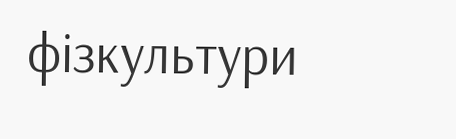фізкультури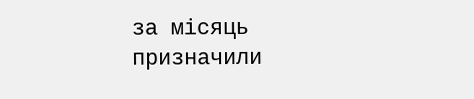за місяць призначили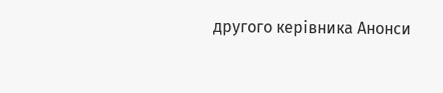другого керівника Анонси